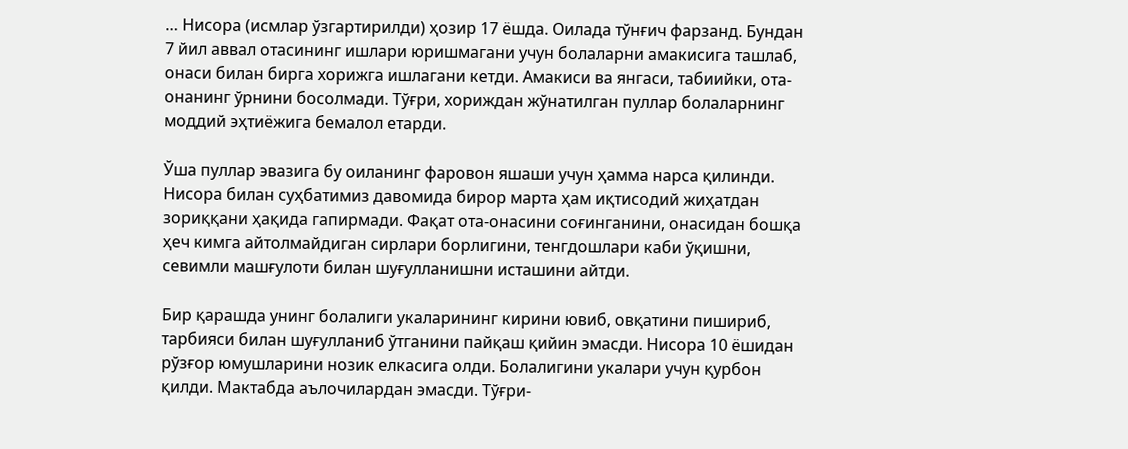… Нисора (исмлар ўзгартирилди) ҳозир 17 ёшда. Оилада тўнғич фарзанд. Бундан 7 йил аввал отасининг ишлари юришмагани учун болаларни амакисига ташлаб, онаси билан бирга хорижга ишлагани кетди. Амакиси ва янгаси, табиийки, ота-онанинг ўрнини босолмади. Тўғри, хориждан жўнатилган пуллар болаларнинг моддий эҳтиёжига бемалол етарди.

Ўша пуллар эвазига бу оиланинг фаровон яшаши учун ҳамма нарса қилинди. Нисора билан суҳбатимиз давомида бирор марта ҳам иқтисодий жиҳатдан зориққани ҳақида гапирмади. Фақат ота-онасини соғинганини, онасидан бошқа ҳеч кимга айтолмайдиган сирлари борлигини, тенгдошлари каби ўқишни, севимли машғулоти билан шуғулланишни исташини айтди.

Бир қарашда унинг болалиги укаларининг кирини ювиб, овқатини пишириб, тарбияси билан шуғулланиб ўтганини пайқаш қийин эмасди. Нисора 10 ёшидан рўзғор юмушларини нозик елкасига олди. Болалигини укалари учун қурбон қилди. Мактабда аълочилардан эмасди. Тўғри-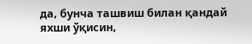да, бунча ташвиш билан қандай яхши ўқисин,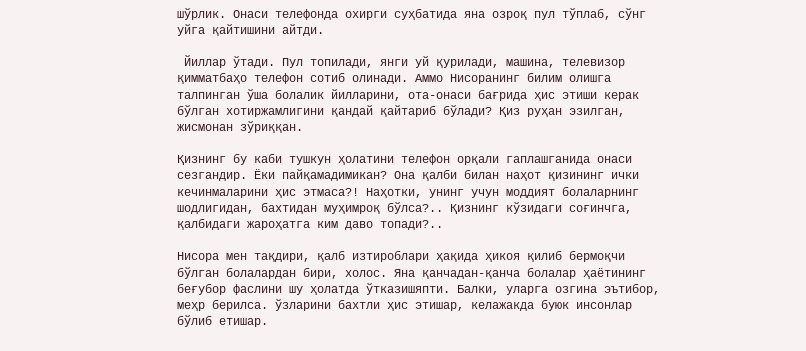шўрлик. Онаси телефонда охирги суҳбатида яна озроқ пул тўплаб, сўнг уйга қайтишини айтди.

 Йиллар ўтади. Пул топилади, янги уй қурилади, машина, телевизор қимматбаҳо телефон сотиб олинади. Аммо Нисоранинг билим олишга талпинган ўша болалик йилларини, ота-онаси бағрида ҳис этиши керак бўлган хотиржамлигини қандай қайтариб бўлади? Қиз руҳан эзилган, жисмонан зўриққан.

Қизнинг бу каби тушкун ҳолатини телефон орқали гаплашганида онаси сезгандир. Ёки пайқамадимикан? Она қалби билан наҳот қизининг ички кечинмаларини ҳис этмаса?! Наҳотки, унинг учун моддият болаларнинг шодлигидан, бахтидан муҳимроқ бўлса?.. Қизнинг кўзидаги соғинчга, қалбидаги жароҳатга ким даво топади?..

Нисора мен тақдири, қалб изтироблари ҳақида ҳикоя қилиб бермоқчи бўлган болалардан бири, холос. Яна қанчадан-қанча болалар ҳаётининг беғубор фаслини шу ҳолатда ўтказишяпти. Балки, уларга озгина эътибор, меҳр берилса. ўзларини бахтли ҳис этишар, келажакда буюк инсонлар бўлиб етишар.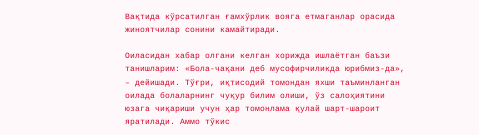Вақтида кўрсатилган ғамхўрлик вояга етмаганлар орасида жиноятчилар сонини камайтиради.

Оиласидан хабар олгани келган хорижда ишлаётган баъзи танишларим: «Бола-чақани деб мусофирчиликда юрибмиз-да», – дейишади. Тўғри, иқтисодий томондан яхши таъминланган оилада болаларнинг чуқур билим олиши, ўз салоҳиятини юзага чиқариши учун ҳар томонлама қулай шарт-шароит яратилади. Аммо тўкис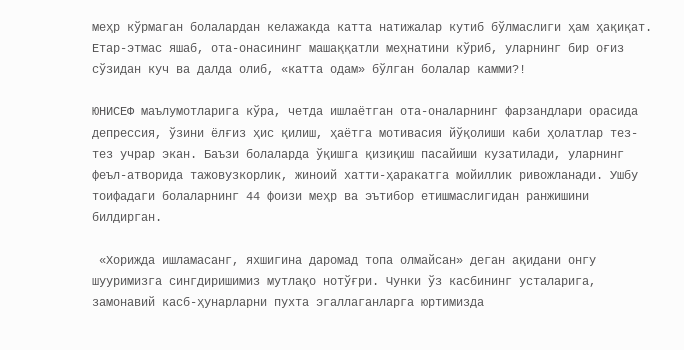меҳр кўрмаган болалардан келажакда катта натижалар кутиб бўлмаслиги ҳам ҳақиқат. Етар-этмас яшаб, ота-онасининг машаққатли меҳнатини кўриб, уларнинг бир оғиз сўзидан куч ва далда олиб, «катта одам» бўлган болалар камми?!

ЮНИСЕФ маълумотларига кўра, четда ишлаётган ота-оналарнинг фарзандлари орасида депрессия, ўзини ёлғиз ҳис қилиш, ҳаётга мотивасия йўқолиши каби ҳолатлар тез-тез учрар экан. Баъзи болаларда ўқишга қизиқиш пасайиши кузатилади, уларнинг феъл-атворида тажовузкорлик, жиноий хатти-ҳаракатга мойиллик ривожланади. Ушбу тоифадаги болаларнинг 44 фоизи меҳр ва эътибор етишмаслигидан ранжишини билдирган.

 «Хорижда ишламасанг, яхшигина даромад топа олмайсан» деган ақидани онгу шууримизга сингдиришимиз мутлақо нотўғри. Чунки ўз касбининг усталарига, замонавий касб-ҳунарларни пухта эгаллаганларга юртимизда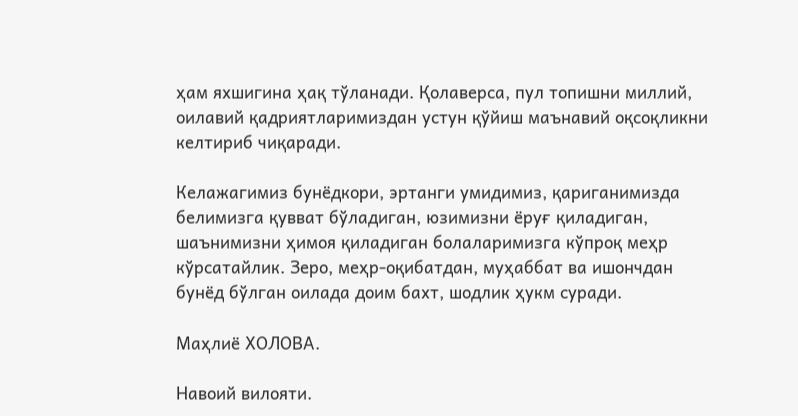ҳам яхшигина ҳақ тўланади. Қолаверса, пул топишни миллий, оилавий қадриятларимиздан устун қўйиш маънавий оқсоқликни келтириб чиқаради.

Келажагимиз бунёдкори, эртанги умидимиз, қариганимизда белимизга қувват бўладиган, юзимизни ёруғ қиладиган, шаънимизни ҳимоя қиладиган болаларимизга кўпроқ меҳр кўрсатайлик. Зеро, меҳр-оқибатдан, муҳаббат ва ишончдан бунёд бўлган оилада доим бахт, шодлик ҳукм суради.

Маҳлиё ХОЛОВА.

Навоий вилояти.